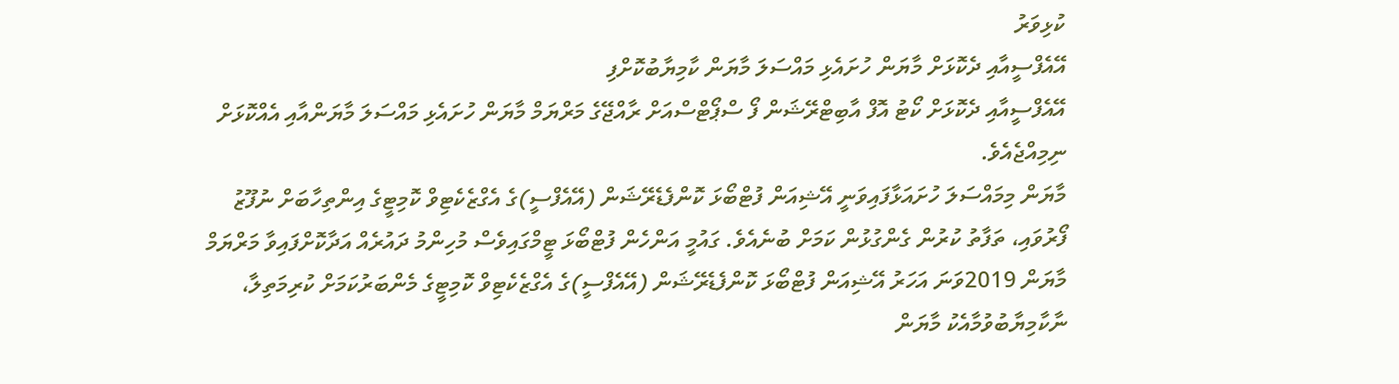ކުޅިވަރު
އޭއެފްސީއާއި ދެކޮޅަށް މާޔަން ހުށައެޅި މައްސަލަ މާޔަން ކާމިޔާބުކޮށްފި
އޭއެފްސީއާއި ދެކޮޅަށް ކޯޓު އޮފް އާބިޓްރޭޝަން ފޯ ސްޕޯޓްސްއަށް ރާއްޖޭގެ މަރްޔަމް މާޔަން ހުށައެޅި މައްސަލަ މާޔަންއާއި އެއްކޮޅަށް ނިމިއްޖެއެވެ.
މާޔަން މިމައްސަލަ ހުށައަޅާފައިވަނީ އޭޝިއަން ފުޓްބޯޅަ ކޮންފެޑެރޭޝަން (އޭއެފްސީ)ގެ އެގްޒެކެޓިވް ކޮމިޓީގެ އިންތިހާބަށް ނުފޫޒު ފޯރުވައި، ތަފާތު ކުރުން ގެންގުޅުން ކަމަށް ބުނެއެވެ. ގައުމީ އަންހެން ފުޓްބޯޅަ ޓީމްގައިވެސް މުހިންމު ދައުރެއް އަދާކޮށްފައިވާ މަރްޔަމް މާޔަން 2019ވަނަ އަހަރު އޭޝިއަން ފުޓްބޯޅަ ކޮންފެޑެރޭޝަން (އޭއެފްސީ)ގެ އެގްޒެކެޓިވް ކޮމިޓީގެ މެންބަރުކަމަށް ކުރިމަތިލާ، ނާކާމިޔާބުވުމާއެކު މާޔަން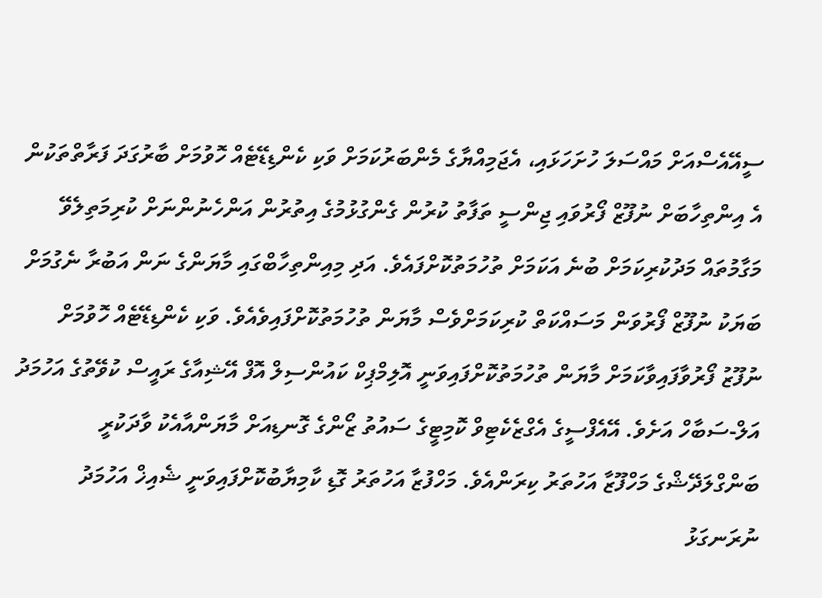ސީއޭއެސްއަށް މައްސަލަ ހުށަހަޅައި، އެޖަމިއްޔާގެ މެންބަރުކަމަށް ވަކި ކެންޑިޑޭޓެއް ހޮވުމަށް ބާރުގަދަ ފަރާތްތަކުން އެ އިންތިހާބަށް ނުފޫޒް ފޯރުވައި ޖިންސީ ތަފާތު ކުރުން ގެންގުޅުމުގެ އިތުރުން އަންހެނުންނަށް ކުރިމަތިލެވޭ މަގާމުތައް މަދުކުރިކަމަށް ބުނެ އަކަމަށް ތުހުމަތުކޮށްފައެވެ. އަދި މިއިންތިހާބްގައި މާޔަންގެ ނަން އަބުރާ ނެގުމަށް ބަޔަކު ނުފޫޒް ފޯރުވަން މަސައްކަތް ކުރިކަމަށްވެސް މާޔަން ތުހުމަތުކޮށްފައިވެއެވެ. ވަކި ކެންޑިޑޭޓެއް ހޮވުމަށް ނުފޫޒު ފޯރުވާފައިވާކަމަށް މާޔަން ތުހުމަތުކޮށްފައިވަނީ އޮލިމްޕިކް ކައުންސިލް އޮފް އޭޝިއާގެ ރައީސް ކުވޭތުގެ އަހުމަދު އަލް-ސަބާހް އަށެވެ. އޭއެފްސީގެ އެގްޒެކެޓިވް ކޮމިޓީގެ ސައުތު ޒޯންގެ ގޮނޑިއަށް މާޔަންއާއެކު ވާދަކުރީ ބަންގްލަދޭޝްގެ މަހްފޫޒާ އަހުތަރު ކިރަންއެވެ. މަހްފުޒާ އަހުތަރު ގޮޑި ކާމިޔާބުކޮށްފައިވަނީ ޝެއިޚް އަހުމަދު ނުރަނގަޅު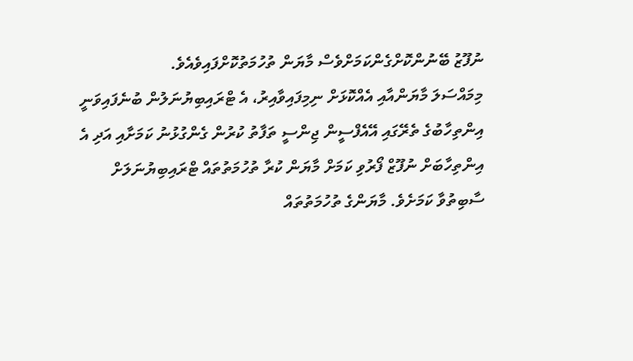ނުފޫޒު ބޭނުންކޮށްގެންކަމަށްވެސް މާޔަން ތުހުމަތުކޮށްފައިވެއެވެ.
މިމައްސަލަ މާޔަންއާއި އެއްކޮޅަށް ނިމިފައިވާއިރު، އެ ޓްރައިބިޔުނަލުން ބުނެފައިވަނީ އިންތިހާބުގެ ތެރޭގައި އޭއެފްސީން ޖިންސީ ތަފާތު ކުރުން ގެންގުޅުނު ކަމަށާއި އަދި އެ އިންތިހާބަށް ނުފޫޒް ފޯރުވި ކަމަށް މާޔަން ކުރާ ތުހުމަތުތައް ޓްރައިބިޔުނަލަށް ސާބިތުވާ ކަމަށެވެ. މާޔަންގެ ތުހުމަތުތައް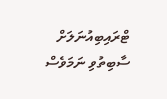ޓްރައިބިއުނަލަށް ސާބިތުވި ނަމަވެސް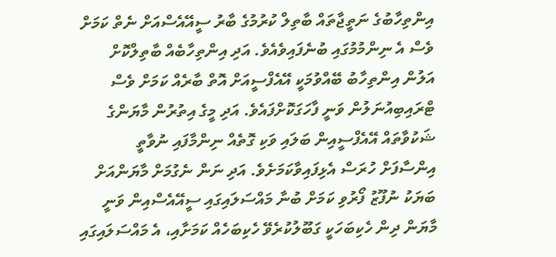އިންތިހާބުގެ ނަތީޖާތައް ބާތިލް ކުރުމުގެ ބާރު ސީއޭއެސްއަށް ނެތް ކަމަށް ވެސް އެ ނިންމުމުގައި ބުނެފައިވެއެވެ. އަދި އިންތިހާބެއް ބާތިލްކޮށް އަލުން އިންތިހާބު ބޭއްވުމަކީ އޭއެފްސީއަށް އޮތް ބާރެއް ކަމަށް ވެސް ޓްރައިބިއުނަލުން ވަނީ ފާހަގަކޮށްފައެވެ. އަދި މީގެ އިތުރުން މާޔަންގެ ޝަކުވާތައް އޭއެފްސީއިން ބަލައި ވަކި ގޮތެއް ނިންމާފައި ނުވާތީ އިންސާފަށް ހުރަސް އެޅިފައިވާކަމަށެވެ. އަދި ނަން ނެގުމަށް މާޔަންއަށް ބަޔަކު ނުފޫޒު ފޯރުވި ކަމަށް ބުނާ މައްސަލައިގައި ސީއޭއެސްއިން ވަނީ މާޔަން ދިން ހެކިބަހަކީ ގަބޫލުކުރެވޭ ހެކިބަހެއް ކަމަށާއި، އެ މައްސަލައިގައި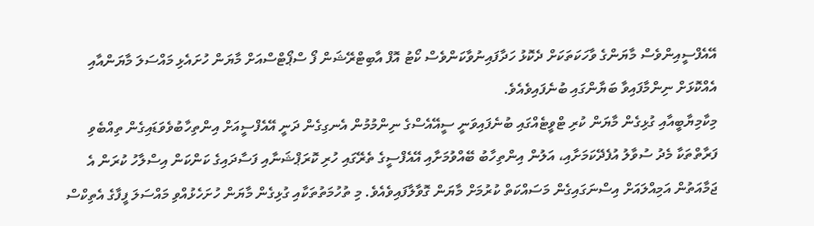އޭއެފްސީއިންވެސް މާޔަންގެ ވާހަކަތަކަށް ދެކޮޅު ހަދާފައިނުވާކަންވެސް ކޯޓު އޮފް އާބިޓްރޭޝަން ފޯ ސްޕޯޓްސްއަށް މާޔަން ހުށައެޅި މައްސަލަ މާޔަންއާއި އެއްކޮޅަށް ނިންމާފައިވާ ބަޔާންގައި ބުނެފައިވެއެވެ.
މިކާމިޔާބީއާއި ގުޅިގެން މާޔަން ކުރި ޓްވީޓެއްގައި ބުނެފައިވަނީ ސީއޭއެސްގެ ނިންމުމުން އެނގިގެން ދަނީ އޭއެފްސީއަށް އިންތިހާބުވެވަޑައިގެން ތިއްބެވި ފަރާތްތަކާ މެދު ސުވާލު އުފެދޭކަމަށާއި، އަލުން އިންތިހާބު ބޭއްވުމަށާއި އޭއެފްސީގެ ތެރޭގައި ހުރި ކޮރަޕްޝަނާއި ފަސާދައިގެ ކަންކަން އިސްލާހު ކުރަން އެ ޖަމާއަތުން އަމިއްލައަށް އިސްނަގައިގެން މަސައްކަތް ކުރުމަށް މާޔަން ގޮވާލާފައިވެއެވެ. މި ތުހުމަތުތަކާއި ގުޅިގެން މާޔަން ހުށަހެޅުއްވި މައްސަލަ ފީފާގެ އެތިކްސް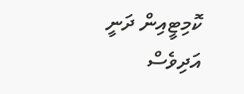ކޮމިޓީއިން ދަނީ އަދިވެސް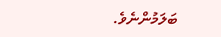ބަލަމުންނެވެ.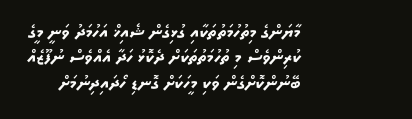މާޔަންގެ މިތުހުމަތުތަކާއި ގުޅިގެން ޝެއިޚް އަހުމަދު ވަނީ މީގެ ކުރިންވެސް މި ތުހުމަތުތަކަށް ދެކޮޅު ހަދާ އެއްވެސް ނުފޫޒެއް ބޭނުންކޮށްގެން ވަކި މީހަކަށް ގޮނޑި ހޯދައިދިނުމަށް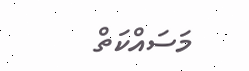މަސައްކަތް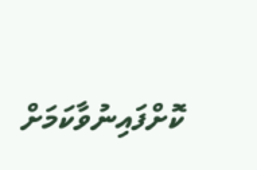ކޮށްފައިނުވާކަމަށް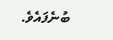ބުނެފައެވެ.